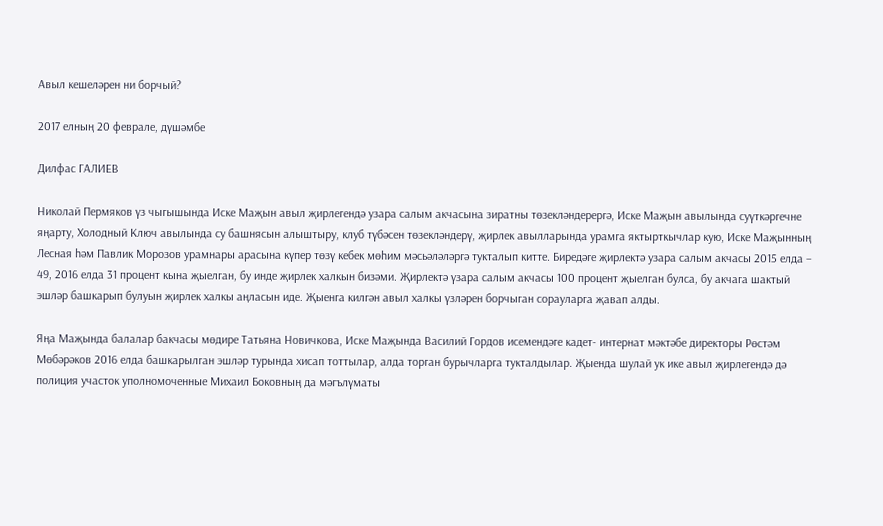Авыл кешеләрен ни борчый?

2017 елның 20 феврале, дүшәмбе

Дилфас ГАЛИЕВ

Николай Пермяков үз чыгышында Иске Маҗын авыл җирлегендә узара салым акчасына зиратны төзекләндерергә, Иске Маҗын авылында суүткәргечне яңарту, Холодный Ключ авылында су башнясын алыштыру, клуб түбәсен төзекләндерү, җирлек авылларында урамга яктырткычлар кую, Иске Маҗынның Лесная һәм Павлик Морозов урамнары арасына күпер төзү кебек мөһим мәсьәләләргә тукталып китте. Биредәге җирлектә узара салым акчасы 2015 елда – 49, 2016 елда 31 процент кына җыелган, бу инде җирлек халкын бизәми. Җирлектә үзара салым акчасы 100 процент җыелган булса, бу акчага шактый эшләр башкарып булуын җирлек халкы аңласын иде. Җыенга килгән авыл халкы үзләрен борчыган сорауларга җавап алды.

Яңа Маҗында балалар бакчасы мөдире Татьяна Новичкова, Иске Маҗында Василий Гордов исемендәге кадет- интернат мәктәбе директоры Рөстәм Мөбәрәков 2016 елда башкарылган эшләр турында хисап тоттылар, алда торган бурычларга тукталдылар. Җыенда шулай ук ике авыл җирлегендә дә полиция участок уполномоченные Михаил Боковның да мәгълүматы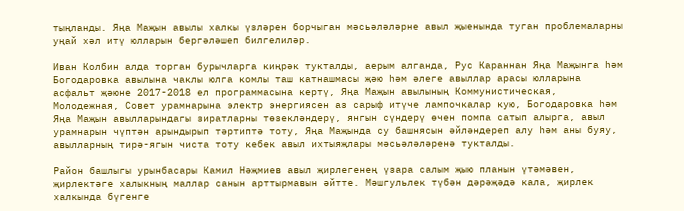тыңланды. Яңа Маҗын авылы халкы үзләрен борчыган мәсьәләләрне авыл җыенында туган проблемаларны уңай хәл итү юлларын бергәләшеп билгелиләр.

Иван Колбин алда торган бурычларга киңрәк тукталды, аерым алганда, Рус Караннан Яңа Маҗынга һәм Богодаровка авылына чаклы юлга комлы таш катнашмасы җәю һәм әлеге авыллар арасы юлларына асфальт җәюне 2017-2018 ел программасына кертү, Яңа Маҗын авылының Коммунистическая, Молодежная, Совет урамнарына электр энергиясен аз сарыф итүче лампочкалар кую, Богодаровка һәм Яңа Маҗын авылларындагы зиратларны төзекләндерү, янгын сүндерү өчен помпа сатып алырга, авыл урамнарын чүптән арындырып тәртиптә тоту, Яңа Маҗында су башнясын әйләндереп алу һәм аны буяу, авылларның тирә-ягын чиста тоту кебек авыл ихтыяҗлары мәсьәләләренә тукталды.

Район башлыгы урынбасары Камил Нәҗмиев авыл җирлегенең үзара салым җыю планын үтәмәвен, җирлектәге халыкның маллар санын арттырмавын әйтте. Мәшгульлек түбән дәрәҗәдә кала, җирлек халкында бүгенге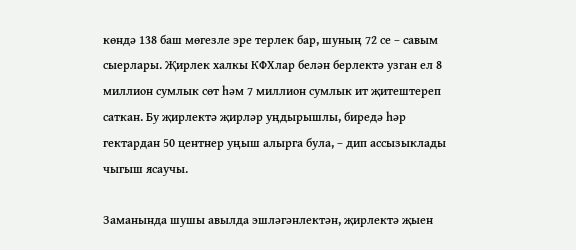көндә 138 баш мөгезле эре терлек бар, шуның 72 се – савым сыерлары. Җирлек халкы КФХлар белән берлектә узган ел 8 миллион сумлык сөт һәм 7 миллион сумлык ит җитештереп саткан. Бу җирлектә җирләр уңдырышлы, биредә һәр гектардан 50 центнер уңыш алырга була, – дип ассызыклады чыгыш ясаучы.

Заманында шушы авылда эшләгәнлектән, җирлектә җыен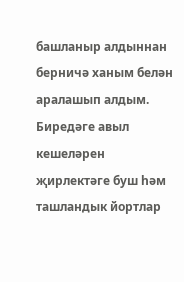башланыр алдыннан берничә ханым белән аралашып алдым. Биредәге авыл кешеләрен җирлектәге буш һәм ташландык йортлар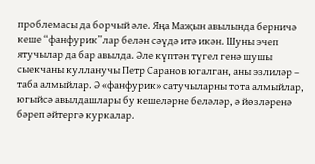проблемасы да борчый әле. Яңа Маҗын авылында берничә кеше “фанфурик”лар белән сәүдә итә икән. Шуны эчеп ятучылар да бар авылда. Әле күптән түгел генә шушы сыекчаны кулланучы Петр Саранов югалган, аны эзлиләр – таба алмыйлар. Ә «фанфурик» сатучыларны тота алмыйлар, югыйсә авылдашлары бу кешеләрне беләләр, ә йөзләренә бәреп әйтергә куркалар.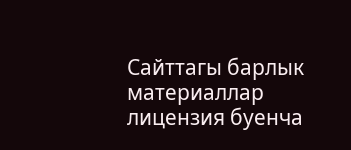Сайттагы барлык материаллар лицензия буенча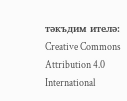тәкъдим ителә:
Creative Commons Attribution 4.0 International